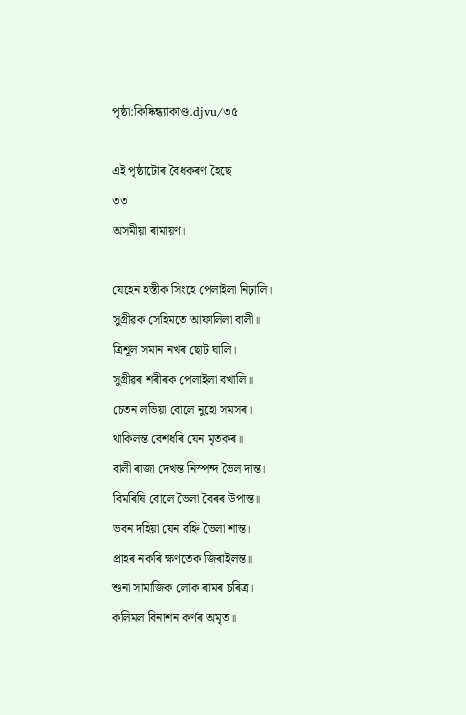পৃষ্ঠা:কিষ্কিন্ধ্যাকাণ্ড.djvu/৩৫

এই পৃষ্ঠাটোৰ বৈধকৰণ হৈছে
৩৩
অসমীয়া ৰামায়ণ।

যেহেন হস্তীক সিংহে পেলাইলা নিঢ়ালি।
সুগ্ৰীৱক সেহিমতে আফালিলা বালী॥
ত্ৰিশূল সমান নখৰ ছোট ঘালি।
সুগ্ৰীৱৰ শৰীৰক পেলাইলা বখালি॥
চেতন লভিয়া বোলে নুহো সমসৰ।
থাকিলন্ত বেশধৰি যেন মৃতকৰ॥
বালী ৰাজা দেখন্ত নিস্পন্দ ভৈল দান্ত।
বিমৰিষি বোলে ভৈলা বৈৰৰ উপান্ত॥
ভবন দহিয়া যেন বহ্নি ভৈলা শান্ত।
প্ৰাহৰ নকৰি ক্ষণতেক জিৰাইলন্ত॥
শুনা সামাজিক লোক ৰামৰ চৰিত্ৰ।
কলিমল বিনাশন কৰ্ণৰ অমৃত॥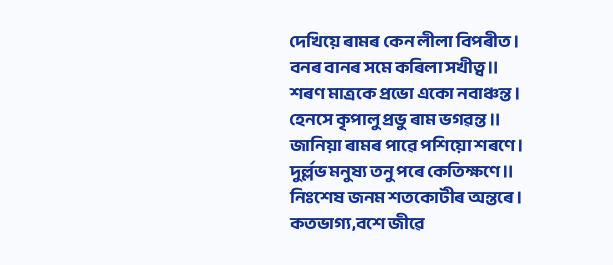দেখিয়ে ৰামৰ কেন লীলা বিপৰীত।
বনৰ বানৰ সমে কৰিলা সখীত্ব॥
শৰণ মাত্ৰকে প্ৰভো একো নবাঞ্চন্ত।
হেনসে কৃপালু প্ৰভু ৰাম ভগৱন্ত॥
জানিয়া ৰামৰ পাৱে পশিয়ো শৰণে।
দুৰ্ল্লভ মনুষ্য তনু পৰে কেতিক্ষণে॥
নিঃশেষ জনম শতকোটীৰ অন্তৰে।
কতভাগ্য,বশে জীৱে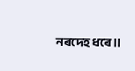নৰদেহ ধৰে॥